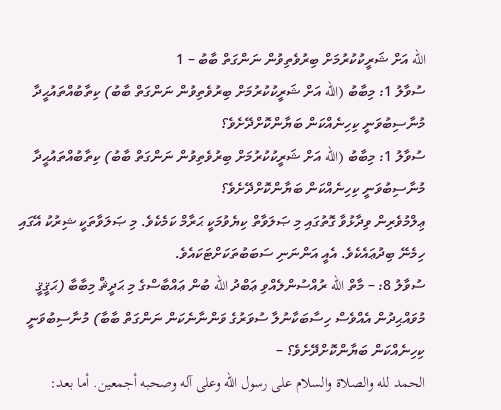الله އަށް ޝަރީކުކުރުމަށް ބިރުވެތިވުން ނަންގަތް ބާބު – 1
ސުވާލު 1: މިބާބު (الله އަށް ޝަރީކުކުރުމަށް ބިރުވެތިވުން ނަންގަތް ބާބު) ކިތާބުއްތައުޙީދާ މުނާސިބުވަނީ ކިހިނެއްކަން ބަޔާންކޮށްދޭށެވެ؟
ސުވާލު 1: މިބާބު (الله އަށް ޝަރީކުކުރުމަށް ބިރުވެތިވުން ނަންގަތް ބާބު) ކިތާބުއްތައުޙީދާ މުނާސިބުވަނީ ކިހިނެއްކަން ބަޔާންކޮށްދޭށެވެ؟
ޢިލްމުވެރިން ވިދާޅުވާ ގޮތުގައި މި ޞަލަވާތް ކިޔެވުމަކީ ޙަރާމް ކަމެކެވެ. މި ޞަލަވާތަކީ ޝިރުކު އޭގައި ހިމެނޭ ބިދުޢައެކެވެ. އެއީ އަންނަނި ސަބަބުތަކަށްޓަކައެވެ.
ސުވާލު 8: – މާތް الله ރުއްސުންލެއްވި ޢަބްދު الله ބުން ޢައްބާސްގެ މި ޙަދީޘް މިބާބާ (ޙަޤީޤީ މުވައްޙިދުން އެއްވެސް ހިސާބަކާނުލާ ސުވަރުގެ ވަންނާނެކަން ނަންގަތް ބާބާ) މުނާސިބުވަނީ ކިހިނެއްކަން ބަޔާންކޮށްދޭށެވެ؟ –
الحمد لله والصلاة والسلام على رسول الله وعلى آله وصحبه أجمعين. أما بعد: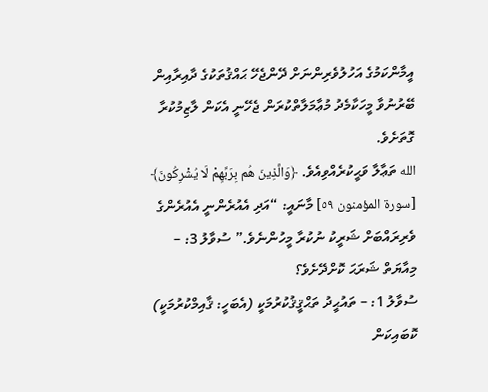އީމާންކަމުގެ އަހުލުވެރިންނަށް ދޭންޖެހޭ ޙައްޤުތަކުގެ ދާއިރާއިން ބޭރުނުވާ މީހަކާމެދު މުޢާމަލާތްކުރަން ޖެހޭނީ އެކަން ލާޒިމުކުރާ ގޮތަށެވެ.
الله ތަޢާލާ ވަޙީކުރެއްވިއެވެ. ﴿وَالَّذِينَ هُم بِرَبِّهِمْ لَا يُشْرِكُونَ﴾ [سورة المؤمنون ٥٩] މާނައީ: “އަދި އެއުރެންނީ އެއުރެންގެ ވެރިރައްބަށް ޝަރީކު ނުކުރާ މީހުންނެވެ.” ސުވާލު 3: – މިއާޔަތް ޝަރަޙަ ކޮށްދޭށެވެ؟
ސުވާލު 1: – ތައުޙީދު ތަޙްޤީޤުކުރުމަކީ (އެބަހީ: ޤާއިމްކުރުމަކީ) ކޮބައިކަން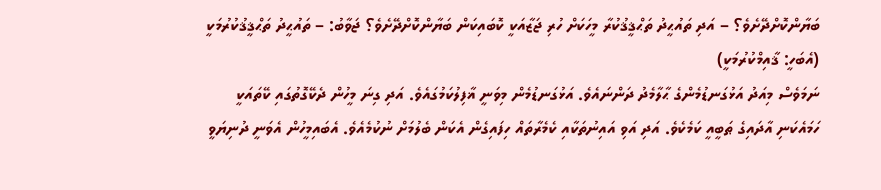ބަޔާންކޮށްދޭށެވެ؟ – އަދި ތައުޙީދު ތަޙްޤީޤުކުރާ މީހަކަށް ހުރި ޖަޒާއަކީ ކޮބައިކަން ބަޔާންކޮށްދޭށެވެ؟ ޖަވާބު: – ތައުޙީދު ތަޙްޤީޤުކުރުމަކީ (އެބަހީ: ޤާއިމްކުރުމަކީ)
ނަމަވެސް މިއަދު އަޅުގަނޑުމެންގެ ޙާލާމެދު ދަންނައެވެ. އަޅުގަނޑުމެން މިވަނީ ޣާފިލުކަމުގައެވެ. އަދި ގިނަ މީހުން ދެކޭގޮތުގައި ކޭތައަކީ ހަމައެކަނި އާދައިގެ ޠަބީއީ ކަމެކެވެ. އަދި އަވި އައިނުތަކާއި ކެމެރާތައް ހިފައިގެން އެކަން ބެލުމަށް ނުކުމެއެވެ. އެބައިމީހުން އެވަނީ ދުނިޔަވީ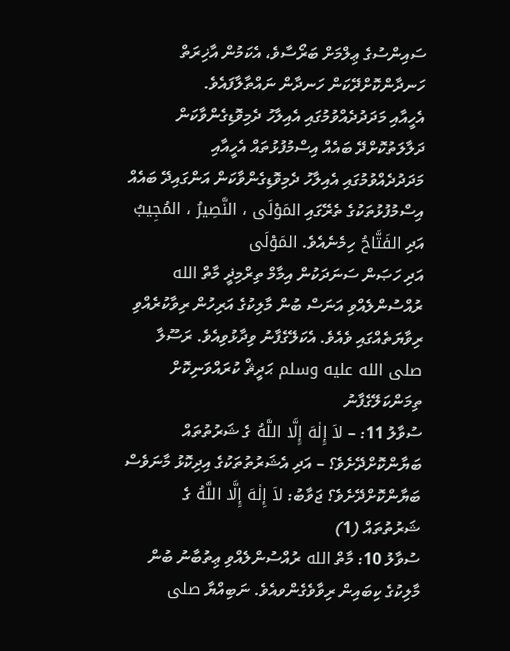ސައިންސުގެ ޢިލްމަށް ބަރޯސާވެ، އެކަމުން އާޚިރަތް ހަނދާންކޮށްދޭކަން ހަނދާން ނައްތާލާފައެވެ.
އެހީއާއި މަދަދުދެއްވުމުގައި އެއިލާހު ދެމިވޮޑިގެންވާކަން ދަލާލަތުކޮށްދޭ ބައެއް އިސްމުފުޅުތައް އެހީއާއި މަދަދުދެއްވުމުގައި އެއިލާހު ދެމިވޮޑިގެންވާކަން އަންގައިދޭ ބައެއް އިސްމުފުޅުތަކުގެ ތެރޭގައި المَوْلَى ، النَّصِيرُ ، المُجِيبُ އަދި الفَتَّاحُ ހިމެނެއެވެ. المَوْلَى
އަދި ހަޞަން ސަނަދަކުން އިމާމް ތިރްމިޛީ މާތް الله ރުއްސުންލެއްވި އަނަސް ބުން މާލިކުގެ އަރިހުން ރިވާކުރެއްވި ރިވާޔަތެއްގައި ވެއެވެ. އެކަލޭގެފާނު ވިދާޅުވިއެވެ. ރަސޫލާ صلى الله عليه وسلم ޙަދީޘް ކުރައްވަނިކޮށް ތިމަންކަލޭގެފާނު
ސުވާލު 11: – لاَ إِلٰهَ إِلَّا اللَّهُ ގެ ޝަރުތުތައް ބަޔާންކޮށްދޭށެވެ؟ – އަދި އެޝަރުތުތަކުގެ އިދިކޮޅު މާނަވެސް ބަޔާންކޮށްދޭށެވެ؟ ޖަވާބު: لاَ إِلٰهَ إِلَّا اللَّهُ ގެ ޝަރުތުތައް (1)
ސުވާލު 10: މާތް الله ރުއްސުންލެއްވި ޢިތުބާނު ބުން މާލިކުގެ ކިބައިން ރިވާވެގެންވއެވެ. ނަބިއްޔާ صلى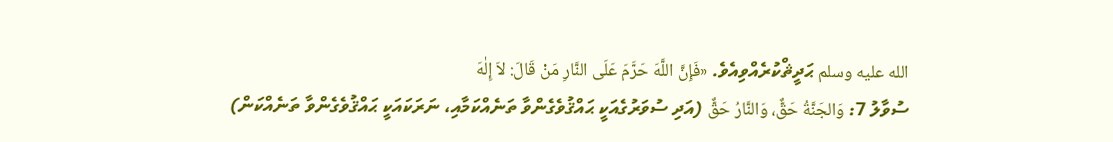الله عليه وسلم ޙަދީޘްކުރެއްވިއެވެ. «فَإِنَّ اللَّهَ حَرَّمَ عَلَى النَّارِ مَنْ قَالَ: لاَ إِلٰهَ
ސުވާލު 7: وَالجَنَّةُ حَقٌّ، وَالنَّارُ حَقٌّ (އަދި ސުވަރުގެއަކީ ޙައްޤުވެގެންވާ ތަނެއްކަމާއި، ނަރަކައަކީ ޙައްޤުވެގެންވާ ތަނެއްކަން)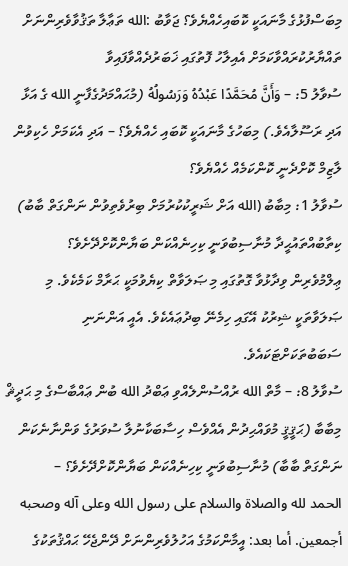މިބަސްފުޅުގެ މާނައަކީ ކޮބައިހެއްޔެވެ؟ ޖަވާބު :الله ތަޢާލާ ތަޤުވާވެރިންނަށް ތައްޔާރުކުރައްވާކަމަށް އެއިލާހު ފޮތުގައި ޚަބަރުދެއްވާފައިވާ
ސުވާލު 5: – وَأَنَّ مُحَمَّدًا عَبْدُهُ وَرَسُولُهُ (މުޙައްމަދުގެފާނީ الله ގެ އަޅާ އަދި ރަސޫލާއެވެ.) މިބަހުގެ މާނައަކީ ކޮބައި ހެއްޔެވެ؟ – އަދި އެކަމަށް ހެކިވުން ލާޒިމް ކޮށްދެނީ ކޮންކަމެއް ހެއްޔެވެ؟
ސުވާލު 1: މިބާބު (الله އަށް ޝަރީކުކުރުމަށް ބިރުވެތިވުން ނަންގަތް ބާބު) ކިތާބުއްތައުޙީދާ މުނާސިބުވަނީ ކިހިނެއްކަން ބަޔާންކޮށްދޭށެވެ؟
ޢިލްމުވެރިން ވިދާޅުވާ ގޮތުގައި މި ޞަލަވާތް ކިޔެވުމަކީ ޙަރާމް ކަމެކެވެ. މި ޞަލަވާތަކީ ޝިރުކު އޭގައި ހިމެނޭ ބިދުޢައެކެވެ. އެއީ އަންނަނި ސަބަބުތަކަށްޓަކައެވެ.
ސުވާލު 8: – މާތް الله ރުއްސުންލެއްވި ޢަބްދު الله ބުން ޢައްބާސްގެ މި ޙަދީޘް މިބާބާ (ޙަޤީޤީ މުވައްޙިދުން އެއްވެސް ހިސާބަކާނުލާ ސުވަރުގެ ވަންނާނެކަން ނަންގަތް ބާބާ) މުނާސިބުވަނީ ކިހިނެއްކަން ބަޔާންކޮށްދޭށެވެ؟ –
الحمد لله والصلاة والسلام على رسول الله وعلى آله وصحبه أجمعين. أما بعد: އީމާންކަމުގެ އަހުލުވެރިންނަށް ދޭންޖެހޭ ޙައްޤުތަކުގެ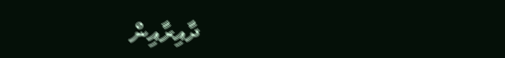ދާއިރާއިން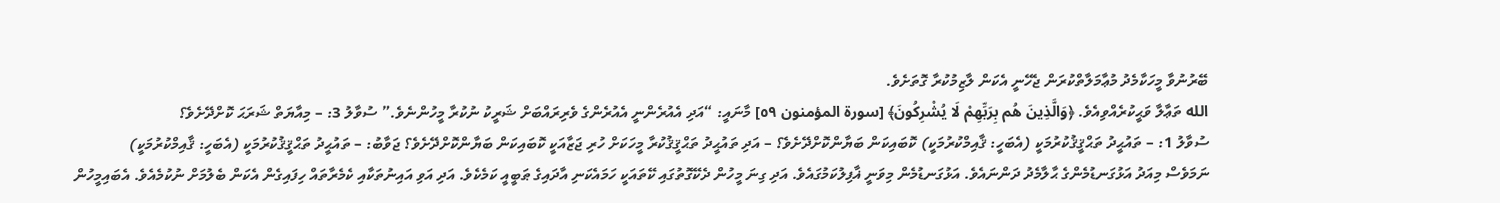ބޭރުނުވާ މީހަކާމެދު މުޢާމަލާތްކުރަން ޖެހޭނީ އެކަން ލާޒިމުކުރާ ގޮތަށެވެ.
الله ތަޢާލާ ވަޙީކުރެއްވިއެވެ. ﴿وَالَّذِينَ هُم بِرَبِّهِمْ لَا يُشْرِكُونَ﴾ [سورة المؤمنون ٥٩] މާނައީ: “އަދި އެއުރެންނީ އެއުރެންގެ ވެރިރައްބަށް ޝަރީކު ނުކުރާ މީހުންނެވެ.” ސުވާލު 3: – މިއާޔަތް ޝަރަޙަ ކޮށްދޭށެވެ؟
ސުވާލު 1: – ތައުޙީދު ތަޙްޤީޤުކުރުމަކީ (އެބަހީ: ޤާއިމްކުރުމަކީ) ކޮބައިކަން ބަޔާންކޮށްދޭށެވެ؟ – އަދި ތައުޙީދު ތަޙްޤީޤުކުރާ މީހަކަށް ހުރި ޖަޒާއަކީ ކޮބައިކަން ބަޔާންކޮށްދޭށެވެ؟ ޖަވާބު: – ތައުޙީދު ތަޙްޤީޤުކުރުމަކީ (އެބަހީ: ޤާއިމްކުރުމަކީ)
ނަމަވެސް މިއަދު އަޅުގަނޑުމެންގެ ޙާލާމެދު ދަންނައެވެ. އަޅުގަނޑުމެން މިވަނީ ޣާފިލުކަމުގައެވެ. އަދި ގިނަ މީހުން ދެކޭގޮތުގައި ކޭތައަކީ ހަމައެކަނި އާދައިގެ ޠަބީއީ ކަމެކެވެ. އަދި އަވި އައިނުތަކާއި ކެމެރާތައް ހިފައިގެން އެކަން ބެލުމަށް ނުކުމެއެވެ. އެބައިމީހުން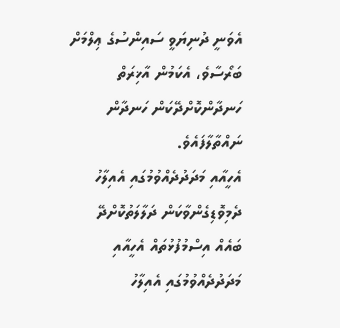އެވަނީ ދުނިޔަވީ ސައިންސުގެ ޢިލްމަށް ބަރޯސާވެ، އެކަމުން އާޚިރަތް ހަނދާންކޮށްދޭކަން ހަނދާން ނައްތާލާފައެވެ.
އެހީއާއި މަދަދުދެއްވުމުގައި އެއިލާހު ދެމިވޮޑިގެންވާކަން ދަލާލަތުކޮށްދޭ ބައެއް އިސްމުފުޅުތައް އެހީއާއި މަދަދުދެއްވުމުގައި އެއިލާހު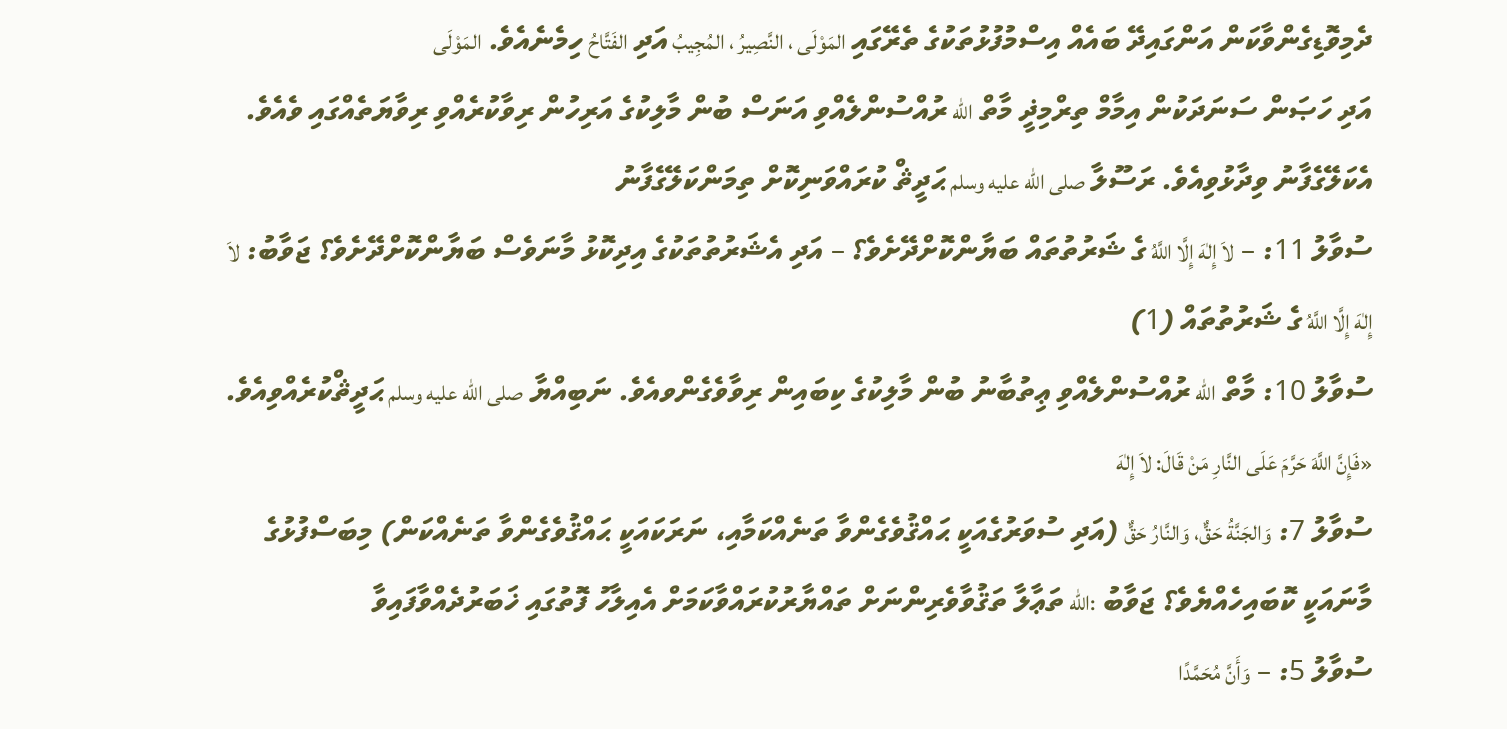ދެމިވޮޑިގެންވާކަން އަންގައިދޭ ބައެއް އިސްމުފުޅުތަކުގެ ތެރޭގައި المَوْلَى ، النَّصِيرُ ، المُجِيبُ އަދި الفَتَّاحُ ހިމެނެއެވެ. المَوْلَى
އަދި ހަޞަން ސަނަދަކުން އިމާމް ތިރްމިޛީ މާތް الله ރުއްސުންލެއްވި އަނަސް ބުން މާލިކުގެ އަރިހުން ރިވާކުރެއްވި ރިވާޔަތެއްގައި ވެއެވެ. އެކަލޭގެފާނު ވިދާޅުވިއެވެ. ރަސޫލާ صلى الله عليه وسلم ޙަދީޘް ކުރައްވަނިކޮށް ތިމަންކަލޭގެފާނު
ސުވާލު 11: – لاَ إِلٰهَ إِلَّا اللَّهُ ގެ ޝަރުތުތައް ބަޔާންކޮށްދޭށެވެ؟ – އަދި އެޝަރުތުތަކުގެ އިދިކޮޅު މާނަވެސް ބަޔާންކޮށްދޭށެވެ؟ ޖަވާބު: لاَ إِلٰهَ إِلَّا اللَّهُ ގެ ޝަރުތުތައް (1)
ސުވާލު 10: މާތް الله ރުއްސުންލެއްވި ޢިތުބާނު ބުން މާލިކުގެ ކިބައިން ރިވާވެގެންވއެވެ. ނަބިއްޔާ صلى الله عليه وسلم ޙަދީޘްކުރެއްވިއެވެ. «فَإِنَّ اللَّهَ حَرَّمَ عَلَى النَّارِ مَنْ قَالَ: لاَ إِلٰهَ
ސުވާލު 7: وَالجَنَّةُ حَقٌّ، وَالنَّارُ حَقٌّ (އަދި ސުވަރުގެއަކީ ޙައްޤުވެގެންވާ ތަނެއްކަމާއި، ނަރަކައަކީ ޙައްޤުވެގެންވާ ތަނެއްކަން) މިބަސްފުޅުގެ މާނައަކީ ކޮބައިހެއްޔެވެ؟ ޖަވާބު :الله ތަޢާލާ ތަޤުވާވެރިންނަށް ތައްޔާރުކުރައްވާކަމަށް އެއިލާހު ފޮތުގައި ޚަބަރުދެއްވާފައިވާ
ސުވާލު 5: – وَأَنَّ مُحَمَّدًا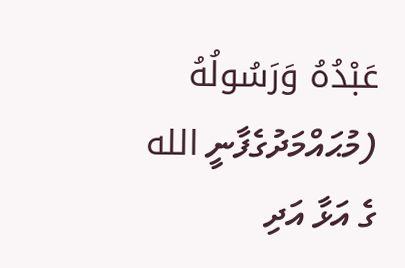عَبْدُهُ وَرَسُولُهُ (މުޙައްމަދުގެފާނީ الله ގެ އަޅާ އަދި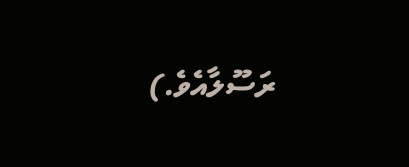ރަސޫލާއެވެ.)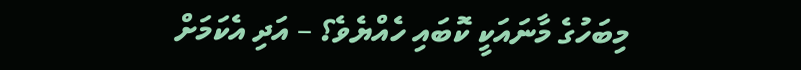މިބަހުގެ މާނައަކީ ކޮބައި ހެއްޔެވެ؟ – އަދި އެކަމަށް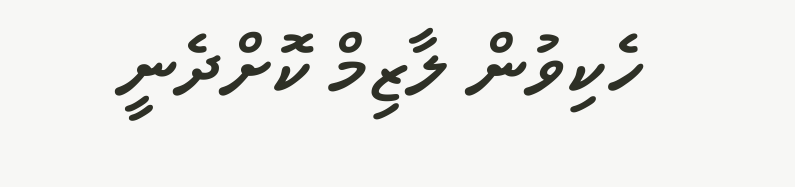ހެކިވުން ލާޒިމް ކޮށްދެނީ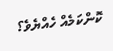ކޮންކަމެއް ހެއްޔެވެ؟